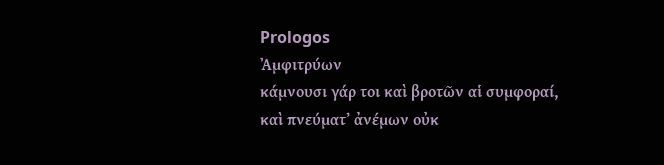Prologos
Ἀμφιτρύων
κάμνουσι γάρ τοι καὶ βροτῶν αἱ συμφοραί,
καὶ πνεύματʼ ἀνέμων οὐκ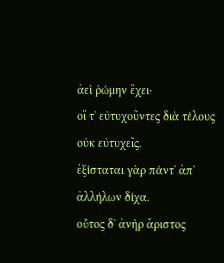ἀεὶ ῥώμην ἔχει·
οἵ τʼ εὐτυχοῦντες διὰ τέλους οὐκ εὐτυχεῖς.
ἐξίσταται γὰρ πάντʼ ἀπʼ ἀλλήλων δίχα.
οὗτος δʼ ἀνὴρ ἄριστος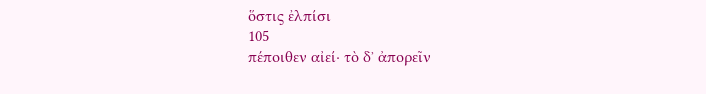ὅστις ἐλπίσι
105
πέποιθεν αἰεί· τὸ δʼ ἀπορεῖν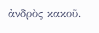ἀνδρὸς κακοῦ.